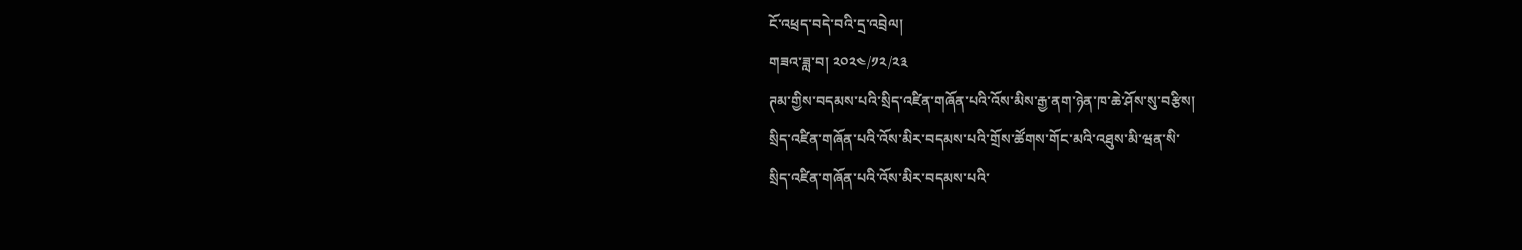ངོ་འཕྲད་བདེ་བའི་དྲ་འབྲེལ།
གཟའ་ཟླ་བ། ༢༠༢༤/༡༢/༢༣
ཊམ་གྱིས་བདམས་པའི་སྲིད་འཛིན་གཞོན་པའི་འོས་མིས་རྒྱ་ནག་ཉེན་ཁ་ཆེ་ཤོས་སུ་བརྩིས།
སྲིད་འཛིན་གཞོན་པའི་འོས་མིར་བདམས་པའི་གྲོས་ཚོགས་གོང་མའི་འཐུས་མི་ཝན་སི་
སྲིད་འཛིན་གཞོན་པའི་འོས་མིར་བདམས་པའི་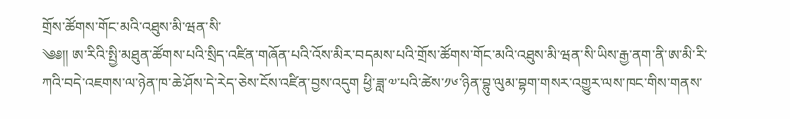གྲོས་ཚོགས་གོང་མའི་འཐུས་མི་ཝན་སི་
༄༅།། ཨ་རིའི་སྤྱི་མཐུན་ཚོགས་པའི་སྲིད་འཛིན་གཞོན་པའི་འོས་མིར་བདམས་པའི་གྲོས་ཚོགས་གོང་མའི་འཐུས་མི་ཝན་སི་ཡིས་རྒྱ་ནག་ནི་ཨ་མི་རི་ཀའི་བདེ་འཇགས་ལ་ཉེན་ཁ་ཆེ་ཤོས་དེ་རེད་ཅེས་ངོས་འཛིན་བྱས་འདུག ཕྱི་ཟླ་༧་པའི་ཚེས་༡༦་ཉིན་བྷུ་ལུམ་བྷག་གསར་འགྱུར་ལས་ཁང་གིས་གནས་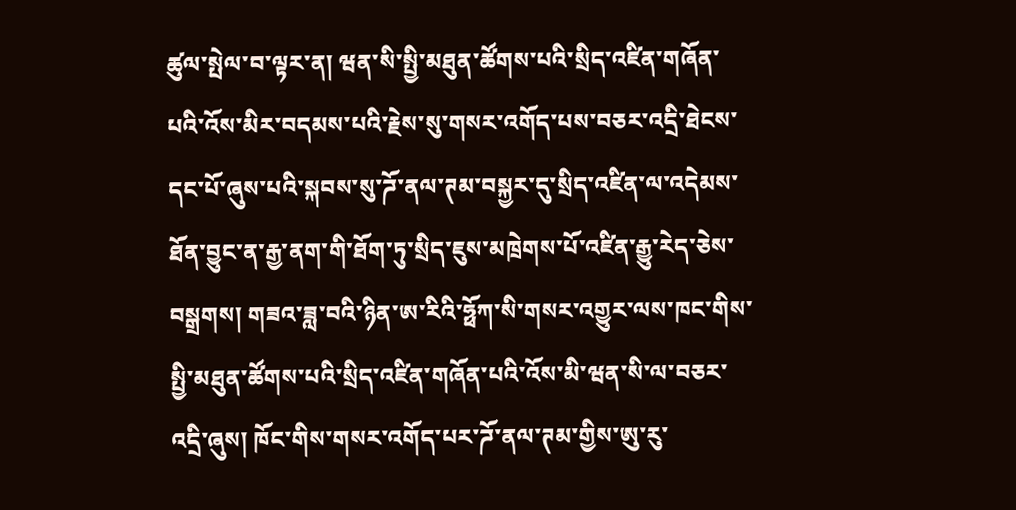ཚུལ་སྤེལ་བ་ལྟར་ན། ཝན་སི་སྤྱི་མཐུན་ཚོགས་པའི་སྲིད་འཛིན་གཞོན་པའི་འོས་མིར་བདམས་པའི་རྗེས་སུ་གསར་འགོད་པས་བཅར་འདྲི་ཐེངས་དང་པོ་ཞུས་པའི་སྐབས་སུ་ཌོ་ནལ་ཊམ་བསྐྱར་དུ་སྲིད་འཛིན་ལ་འདེམས་ཐོན་བྱུང་ན་རྒྱ་ནག་གི་ཐོག་ཏུ་སྲིད་ཇུས་མཁྲེགས་པོ་འཛིན་རྒྱུ་རེད་ཅེས་བསྒྲགས། གཟའ་ཟླ་བའི་ཉིན་ཨ་རིའི་ཧྥོཀ་སི་གསར་འགྱུར་ལས་ཁང་གིས་སྤྱི་མཐུན་ཚོགས་པའི་སྲིད་འཛིན་གཞོན་པའི་འོས་མི་ཝན་སི་ལ་བཅར་འདྲི་ཞུས། ཁོང་གིས་གསར་འགོད་པར་ཌོ་ནལ་ཊམ་གྱིས་ཨུ་རུ་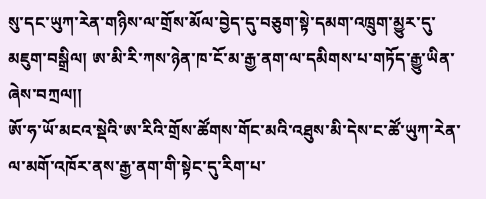སུ་དང་ཡུཀ་རེན་གཉིས་ལ་གྲོས་མོལ་བྱེད་དུ་བཅུག་སྟེ་དམག་འཁྲུག་མྱུར་དུ་མཇུག་བསྒྲིལ། ཨ་མི་རི་ཀས་ཉེན་ཁ་ངོ་མ་རྒྱ་ནག་ལ་དམིགས་པ་གཏོད་རྒྱུ་ཡིན་ཞེས་བཀྲལ།།
ཨོ་ཧ་ཡོ་མངའ་སྡེའི་ཨ་རིའི་གྲོས་ཚོགས་གོང་མའི་འཐུས་མི་དེས་ང་ཚོ་ཡུཀ་རེན་ལ་མགོ་འཁོར་ནས་རྒྱ་ནག་གི་སྟེང་དུ་རིག་པ་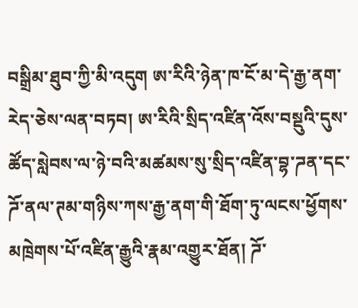བསྒྲིམ་ཐུབ་ཀྱི་མི་འདུག ཨ་རིའི་ཉེན་ཁ་ངོ་མ་དེ་རྒྱ་ནག་རེད་ཅེས་ལན་བཏབ། ཨ་རིའི་སྲིད་འཛིན་འོས་བསྡུའི་དུས་ཚོད་སླེབས་ལ་ཉེ་བའི་མཚམས་སུ་སྲིད་འཛིན་བྷ་ཌན་དང་ཌོ་ནལ་ཊམ་གཉིས་ཀས་རྒྱ་ནག་གི་ཐོག་ཏུ་ལངས་ཕྱོགས་མཁྲེགས་པོ་འཛིན་རྒྱུའི་རྣམ་འགྱུར་ཐོན། ཌོ་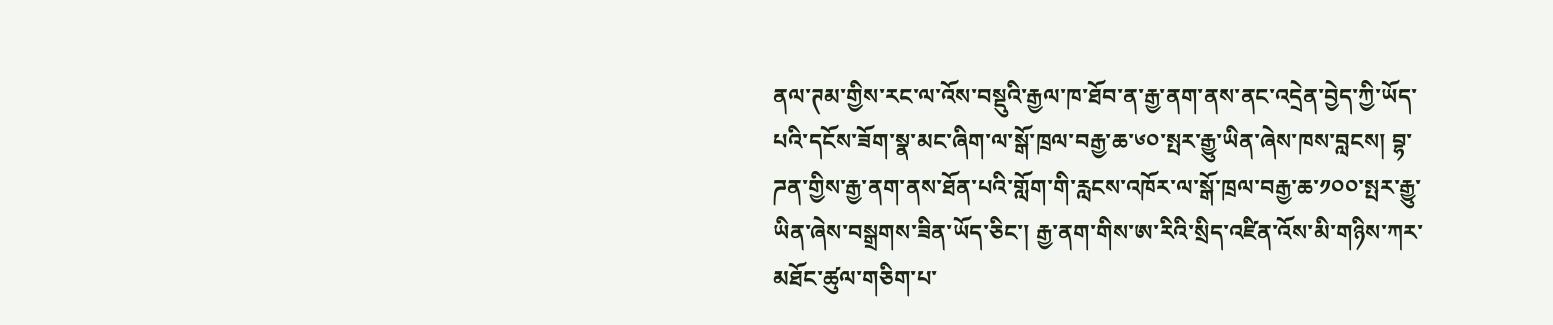ནལ་ཊམ་གྱིས་རང་ལ་འོས་བསྡུའི་རྒྱལ་ཁ་ཐོབ་ན་རྒྱ་ནག་ནས་ནང་འདྲེན་བྱེད་ཀྱི་ཡོད་པའི་དངོས་ཟོག་སྣ་མང་ཞིག་ལ་སྒོ་ཁྲལ་བརྒྱ་ཆ་༦༠་སྤར་རྒྱུ་ཡིན་ཞེས་ཁས་བླངས། བྷ་ཌན་གྱིས་རྒྱ་ནག་ནས་ཐོན་པའི་གློག་གི་རླངས་འཁོར་ལ་སྒོ་ཁྲལ་བརྒྱ་ཆ་༡༠༠་སྤར་རྒྱུ་ཡིན་ཞེས་བསྒྲགས་ཟིན་ཡོད་ཅིང་། རྒྱ་ནག་གིས་ཨ་རིའི་སྲིད་འཛིན་འོས་མི་གཉིས་ཀར་མཐོང་ཚུལ་གཅིག་པ་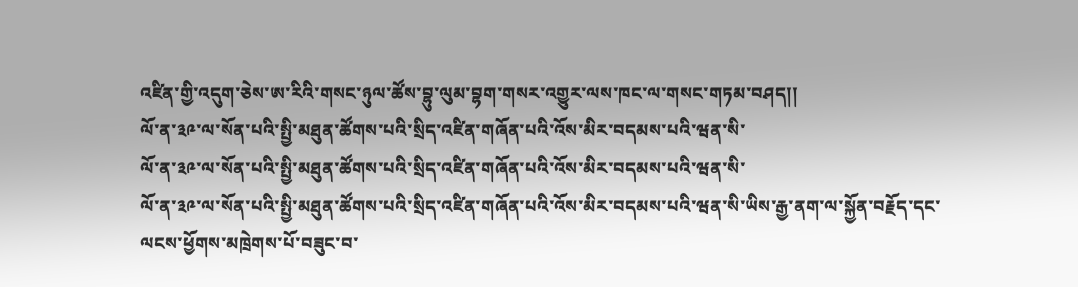འཛིན་གྱི་འདུག་ཅེས་ཨ་རིའི་གསང་ཉུལ་ཚོས་བྷུ་ལུམ་བྷག་གསར་འགྱུར་ལས་ཁང་ལ་གསང་གཏམ་བཤད།།
ལོ་ན་༣༩་ལ་སོན་པའི་སྤྱི་མཐུན་ཚོགས་པའི་སྲིད་འཛིན་གཞོན་པའི་འོས་མིར་བདམས་པའི་ཝན་སི་
ལོ་ན་༣༩་ལ་སོན་པའི་སྤྱི་མཐུན་ཚོགས་པའི་སྲིད་འཛིན་གཞོན་པའི་འོས་མིར་བདམས་པའི་ཝན་སི་
ལོ་ན་༣༩་ལ་སོན་པའི་སྤྱི་མཐུན་ཚོགས་པའི་སྲིད་འཛིན་གཞོན་པའི་འོས་མིར་བདམས་པའི་ཝན་སི་ཡིས་རྒྱ་ནག་ལ་སྐྱོན་བརྗོད་དང་ལངས་ཕྱོགས་མཁྲེགས་པོ་བཟུང་བ་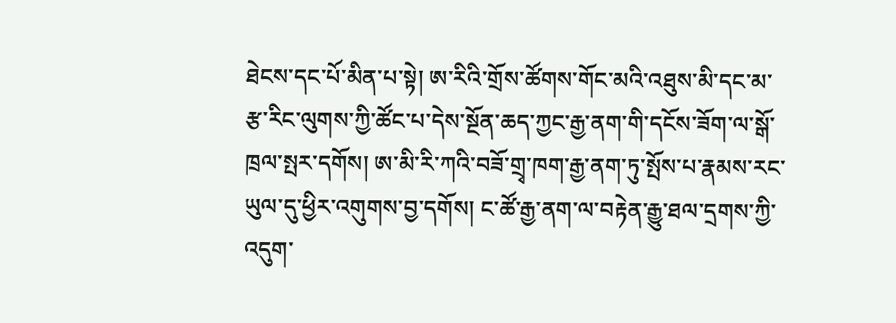ཐེངས་དང་པོ་མིན་པ་སྟེ། ཨ་རིའི་གྲོས་ཚོགས་གོང་མའི་འཐུས་མི་དང་མ་རྩ་རིང་ལུགས་ཀྱི་ཚོང་པ་དེས་སྔོན་ཆད་ཀྱང་རྒྱ་ནག་གི་དངོས་ཟོག་ལ་སྒོ་ཁྲལ་སྤར་དགོས། ཨ་མི་རི་ཀའི་བཟོ་གྲྭ་ཁག་རྒྱ་ནག་ཏུ་སྤོས་པ་རྣམས་རང་ཡུལ་དུ་ཕྱིར་འགུགས་བྱ་དགོས། ང་ཚོ་རྒྱ་ནག་ལ་བརྟེན་རྒྱུ་ཐལ་དྲགས་ཀྱི་འདུག་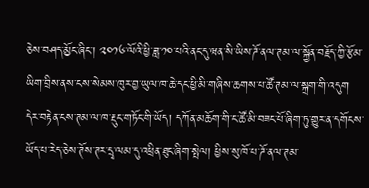ཅེས་བཤད་མྱོང་ཞིང་། ༢༠༡༦་ལོའི་ཕྱི་ཟླ་༡༠་པའི་ནང་དུ་ཝན་སི་ཡིས་ཌོ་ནལ་ཊམ་ལ་སྐྱོན་བརྗོད་ཀྱི་རྩོམ་ཡིག་བྲིས་ནས་ངས་སེམས་ཁུར་བྱ་ཡུལ་ཁ་ཆེ་དང་ཕྱི་མི་གཞིས་ཆགས་པ་ཚོ་ཊམ་ལ་སྐྲག་གི་འདུག དེར་བརྟེན་ངས་ཊམ་ལ་ཁ་རྡུང་གཏོང་གི་ཡོད། དཀོན་མཆོག་གི་ང་ཚོ་མི་བཟང་པོ་ཞིག་ཏུ་གྱུར་ན་དགོངས་ཡོད་པ་རེད་ཅེས་ཊོས་ཊར་དྲྭ་ལམ་དུ་འཕྲིན་ཐུང་ཞིག་སྤེལ། ཕྱིས་སུ་ཁོ་པ་ཌོ་ནལ་ཊམ་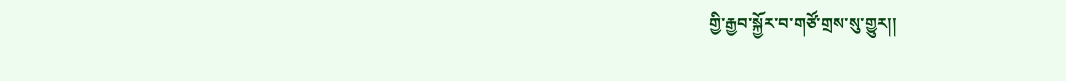གྱི་རྒྱབ་སྐྱོར་བ་གཙོ་གྲས་སུ་གྱུར།།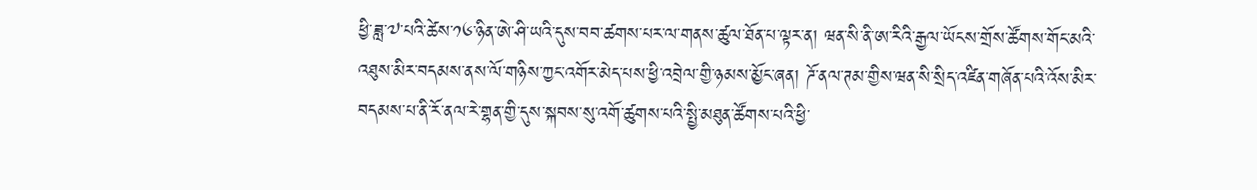ཕྱི་ཟླ་༧་པའི་ཚེས་༡༦་ཉིན་ཨེ་ཤི་ཡའི་དུས་བབ་ཚགས་པར་ལ་གནས་ཚུལ་ཐོན་པ་ལྟར་ན། ཝན་སི་ནི་ཨ་རིའི་རྒྱལ་ཡོངས་གྲོས་ཚོགས་གོང་མའི་འཐུས་མིར་བདམས་ནས་ལོ་གཉིས་ཀྱང་འགོར་མེད་པས་ཕྱི་འབྲེལ་གྱི་ཉམས་མྱོང་ཞན། ཌོ་ནལ་ཊམ་གྱིས་ཝན་སི་སྲིད་འཛིན་གཞོན་པའི་འོས་མིར་བདམས་པ་ནི་རོ་ནལ་རེ་གྷན་གྱི་དུས་སྐབས་སུ་འགོ་ཚུགས་པའི་སྤྱི་མཐུན་ཚོགས་པའི་ཕྱི་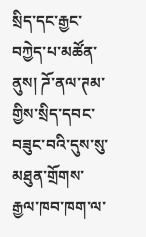སྲིད་དང་རྒྱང་བཀྱེད་པ་མཚོན་ནུས། ཌོ་ནལ་ཊམ་གྱིས་སྲིད་དབང་བཟུང་བའི་དུས་སུ་མཐུན་གྲོགས་རྒྱལ་ཁབ་ཁག་ལ་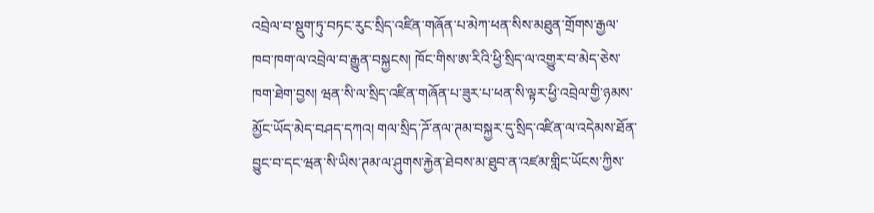འབྲེལ་བ་སྡུག་ཏུ་བཏང་རུང་སྲིད་འཛིན་གཞོན་པ་མེཀ་ཕན་སིས་མཐུན་གྲོགས་རྒྱལ་ཁབ་ཁག་ལ་འབྲེལ་བ་རྒྱུན་བསྐྱངས། ཁོང་གིས་ཨ་རིའི་ཕྱི་སྲིད་ལ་འགྱུར་བ་མེད་ཅེས་ཁག་ཐེག་བྱས། ཝན་སི་ལ་སྲིད་འཛིན་གཞོན་པ་ཟུར་པ་ཕན་སི་ལྟར་ཕྱི་འབྲེལ་གྱི་ཉམས་མྱོང་ཡོད་མེད་བཤད་དཀའ། གལ་སྲིད་ཌོ་ནལ་ཊམ་བསྐྱར་དུ་སྲིད་འཛིན་ལ་འདེམས་ཐོན་བྱུང་བ་དང་ཝན་སི་ཡིས་ཊམ་ལ་ཤུགས་རྐྱེན་ཐེབས་མ་ཐུབ་ན་འཛམ་གླིང་ཡོངས་ཀྱིས་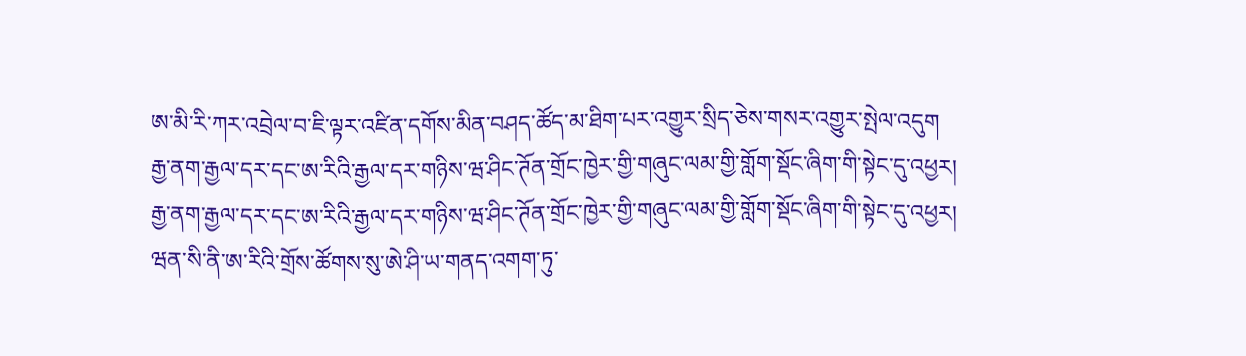ཨ་མི་རི་ཀར་འབྲེལ་བ་ཇི་ལྟར་འཛིན་དགོས་མིན་བཤད་ཚོད་མ་ཐིག་པར་འགྱུར་སྲིད་ཅེས་གསར་འགྱུར་སྤེལ་འདུག
རྒྱ་ནག་རྒྱལ་དར་དང་ཨ་རིའི་རྒྱལ་དར་གཉིས་ཝ་ཤིང་ཊོན་གྲོང་ཁྱེར་གྱི་གཞུང་ལམ་གྱི་གློག་སྡོང་ཞིག་གི་སྟེང་དུ་འཕྱར།
རྒྱ་ནག་རྒྱལ་དར་དང་ཨ་རིའི་རྒྱལ་དར་གཉིས་ཝ་ཤིང་ཊོན་གྲོང་ཁྱེར་གྱི་གཞུང་ལམ་གྱི་གློག་སྡོང་ཞིག་གི་སྟེང་དུ་འཕྱར།
ཝན་སི་ནི་ཨ་རིའི་གྲོས་ཚོགས་སུ་ཨེ་ཤི་ཡ་གནད་འགག་ཏུ་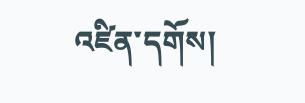འཛིན་དགོས།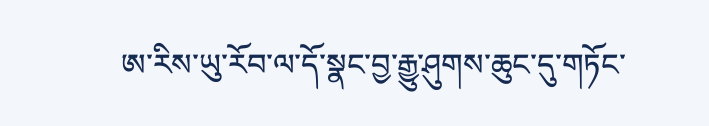ཨ་རིས་ཡུ་རོབ་ལ་དོ་སྣང་བྱ་རྒྱུ་ཤུགས་ཆུང་དུ་གཏོང་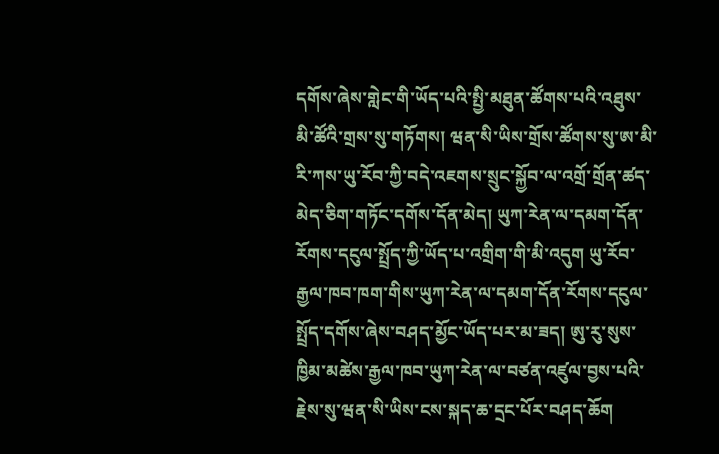དགོས་ཞེས་གླེང་གི་ཡོད་པའི་སྤྱི་མཐུན་ཚོགས་པའི་འཐུས་མི་ཚོའི་གྲས་སུ་གཏོགས། ཝན་སི་ཡིས་གྲོས་ཚོགས་སུ་ཨ་མི་རི་ཀས་ཡུ་རོབ་ཀྱི་བདེ་འཇགས་སྲུང་སྐྱོབ་ལ་འགྲོ་གྲོན་ཚད་མེད་ཅིག་གཏོང་དགོས་དོན་མེད། ཡུཀ་རེན་ལ་དམག་དོན་རོགས་དངུལ་སྤྲོད་ཀྱི་ཡོད་པ་འགྲིག་གི་མི་འདུག ཡུ་རོབ་རྒྱལ་ཁབ་ཁག་གིས་ཡུཀ་རེན་ལ་དམག་དོན་རོགས་དངུལ་སྤྲོད་དགོས་ཞེས་བཤད་མྱོང་ཡོད་པར་མ་ཟད། ཨུ་རུ་སུས་ཁྱིམ་མཚེས་རྒྱལ་ཁབ་ཡུཀ་རེན་ལ་བཙན་འཛུལ་བྱས་པའི་རྗེས་སུ་ཝན་སི་ཡིས་ངས་སྐད་ཆ་དྲང་པོར་བཤད་ཆོག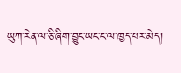ཡུཀ་རེན་ལ་ཅི་ཞིག་བྱུང་ཡང་ང་ལ་ཁྱད་པར་མེད།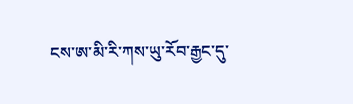ངས་ཨ་མི་རི་ཀས་ཡུ་རོབ་རྒྱང་དུ་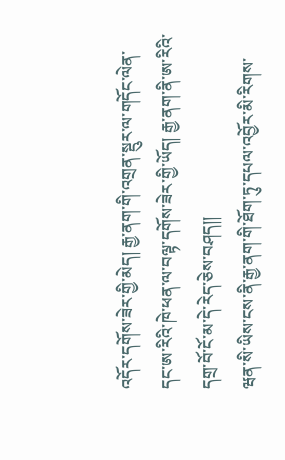འདོར་དགོས་ཟེར་གྱི་མེད། རྒྱ་ནག་གི་འགྲན་སྡུར་ལ་གདོང་ལེན་དང་ཨ་རིའི་ཁེ་ཕན་ལ་བལྟ་དགོས་ཟེར་གྱི་ཡོད། རྒྱ་ནག་ནི་ཨ་རིའི་དགྲ་བོ་ངོ་མ་དེ་རེད་ཅེས་བཤད།།
ཝན་སི་ཡིས་ངས་ནི་རྒྱ་ནག་གི་ཐོག་ཏུ་དཔལ་འབྱོར་མི་རིགས་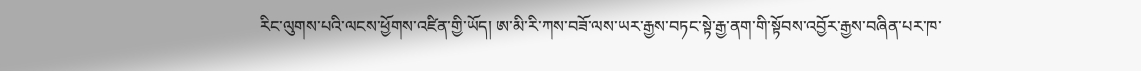རིང་ལུགས་པའི་ལངས་ཕྱོགས་འཛིན་གྱི་ཡོད། ཨ་མི་རི་ཀས་བཟོ་ལས་ཡར་རྒྱས་བཏང་སྟེ་རྒྱ་ནག་གི་སྟོབས་འབྱོར་རྒྱས་བཞིན་པར་ཁ་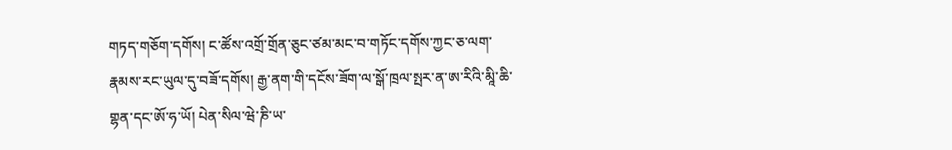གཏད་གཅོག་དགོས། ང་ཚོས་འགྲོ་གྲོན་ཅུང་ཙམ་མང་བ་གཏོང་དགོས་ཀྱང་ཅ་ལག་རྣམས་རང་ཡུལ་དུ་བཟོ་དགོས། རྒྱ་ནག་གི་དངོས་ཟོག་ལ་སྒོ་ཁྲལ་སྤར་ན་ཨ་རིའི་མཱི་ཆི་གྷན་དང་ཨོ་ཧ་ཡོ། པེན་སིལ་ཝེ་ཎི་ཡ་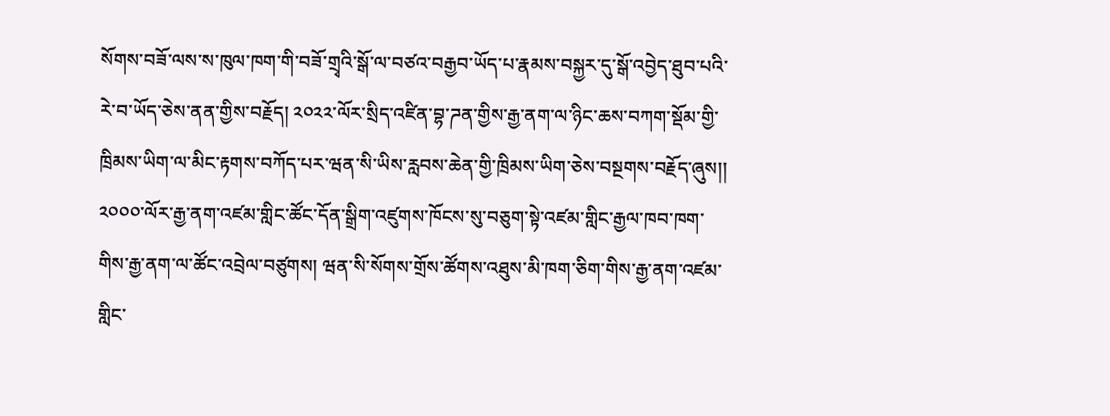སོགས་བཟོ་ལས་ས་ཁུལ་ཁག་གི་བཟོ་གྲྭའི་སྒོ་ལ་བཙའ་བརྒྱབ་ཡོད་པ་རྣམས་བསྐྱར་དུ་སྒོ་འབྱེད་ཐུབ་པའི་རེ་བ་ཡོད་ཅེས་ནན་གྱིས་བརྗོད། ༢༠༢༢་ལོར་སྲིད་འཛིན་བྷ་ཌན་གྱིས་རྒྱ་ནག་ལ་ཉིང་ཆས་བཀག་སྡོམ་གྱི་ཁྲིམས་ཡིག་ལ་མིང་རྟགས་བཀོད་པར་ཝན་སི་ཡིས་རླབས་ཆེན་གྱི་ཁྲིམས་ཡིག་ཅེས་བསྔགས་བརྗོད་ཞུས།།
༢༠༠༠་ལོར་རྒྱ་ནག་འཛམ་གླིང་ཚོང་དོན་སྒྲིག་འཛུགས་ཁོངས་སུ་བཅུག་སྟེ་འཛམ་གླིང་རྒྱལ་ཁབ་ཁག་གིས་རྒྱ་ནག་ལ་ཚོང་འབྲེལ་བཙུགས། ཝན་སི་སོགས་གྲོས་ཚོགས་འཐུས་མི་ཁག་ཅིག་གིས་རྒྱ་ནག་འཛམ་གླིང་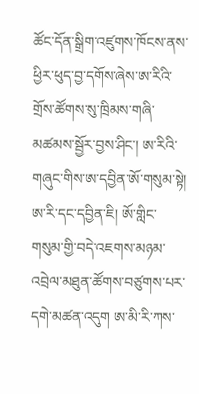ཚོང་དོན་སྒྲིག་འཛུགས་ཁོངས་ནས་ཕྱིར་ཕུད་བྱ་དགོས་ཞེས་ཨ་རིའི་གྲོས་ཚོགས་སུ་ཁྲིམས་གཞི་མཚམས་སྦྱོར་བྱས་ཤིང་། ཨ་རིའི་གཞུང་གིས་ཨ་དབྱིན་ཨོ་གསུམ་སྟེ། ཨ་རི་དང་དབྱིན་ཇི། ཨོ་གླིང་གསུམ་གྱི་བདེ་འཇགས་མཉམ་འབྲེལ་མཐུན་ཚོགས་བཙུགས་པར་དགེ་མཚན་འདུག ཨ་མི་རི་ཀས་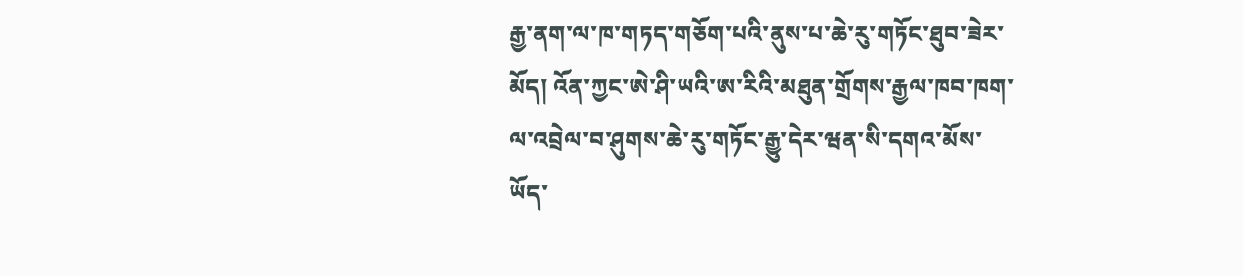རྒྱ་ནག་ལ་ཁ་གཏད་གཅོག་པའི་ནུས་པ་ཆེ་རུ་གཏོང་ཐུབ་ཟེར་མོད། འོན་ཀྱང་ཨེ་ཤི་ཡའི་ཨ་རིའི་མཐུན་གྲོགས་རྒྱལ་ཁབ་ཁག་ལ་འབྲེལ་བ་ཤུགས་ཆེ་རུ་གཏོང་རྒྱུ་དེར་ཝན་སི་དགའ་མོས་ཡོད་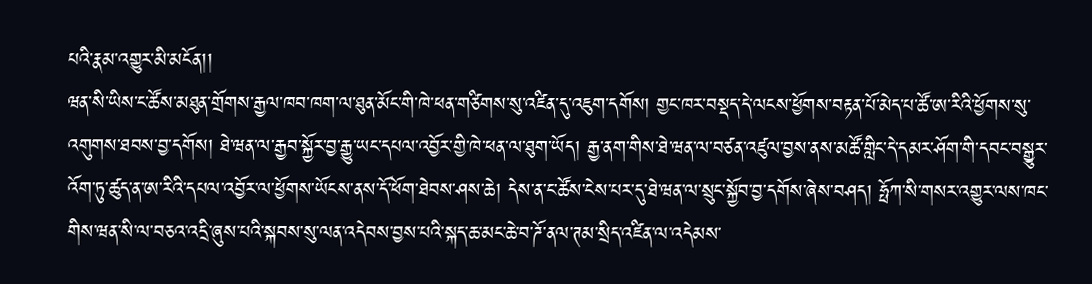པའི་རྣམ་འགྱུར་མི་མངོན།།
ཝན་སི་ཡིས་ང་ཚོས་མཐུན་གྲོགས་རྒྱལ་ཁབ་ཁག་ལ་ཐུན་མོང་གི་ཁེ་ཕན་གཙིགས་སུ་འཛིན་དུ་འཇུག་དགོས། གྱང་ཁར་བསྡད་དེ་ལངས་ཕྱོགས་བརྟན་པོ་མེད་པ་ཚོ་ཨ་རིའི་ཕྱོགས་སུ་འགུགས་ཐབས་བྱ་དགོས། ཐེ་ཝན་ལ་རྒྱབ་སྐྱོར་བྱ་རྒྱུ་ཡང་དཔལ་འབྱོར་གྱི་ཁེ་ཕན་ལ་ཐུག་ཡོད། རྒྱ་ནག་གིས་ཐེ་ཝན་ལ་བཙན་འཛུལ་བྱས་ནས་མཚོ་གླིང་དེ་དམར་ཤོག་གི་དབང་བསྒྱུར་འོག་ཏུ་ཚུད་ན་ཨ་རིའི་དཔལ་འབྱོར་ལ་ཕྱོགས་ཡོངས་ནས་དོ་ཕོག་ཐེབས་ཤས་ཆེ། དེས་ན་ང་ཚོས་ངེས་པར་དུ་ཐེ་ཝན་ལ་སྲུང་སྐྱོབ་བྱ་དགོས་ཞེས་བཤད། ཧྥོཀ་སི་གསར་འགྱུར་ལས་ཁང་གིས་ཝན་སི་ལ་བཅའ་འདྲི་ཞུས་པའི་སྐབས་སུ་ལན་འདེབས་བྱས་པའི་སྐད་ཆ་མང་ཆེ་བ་ཌོ་ནལ་ཊམ་སྲིད་འཛིན་ལ་འདེམས་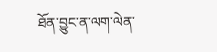ཐོན་བྱུང་ན་ལག་ལེན་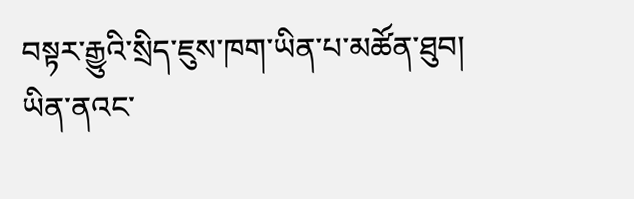བསྟར་རྒྱུའི་སྲིད་ཇུས་ཁག་ཡིན་པ་མཚོན་ཐུབ། ཡིན་ནའང་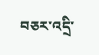བཅར་འདྲི་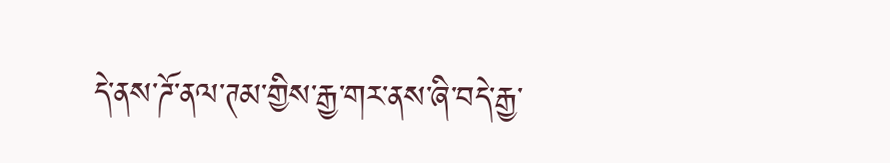དེ་ནས་ཌོ་ནལ་ཊམ་གྱིས་རྒྱ་གར་ནས་ཞི་བདེ་རྒྱ་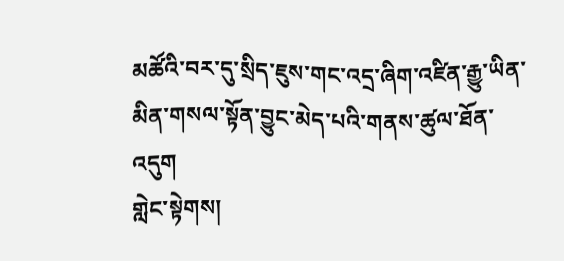མཚོའི་བར་དུ་སྲིད་ཇུས་གང་འདྲ་ཞིག་འཛིན་རྒྱུ་ཡིན་མིན་གསལ་སྟོན་བྱུང་མེད་པའི་གནས་ཚུལ་ཐོན་འདུག
གླེང་སྟེགས།